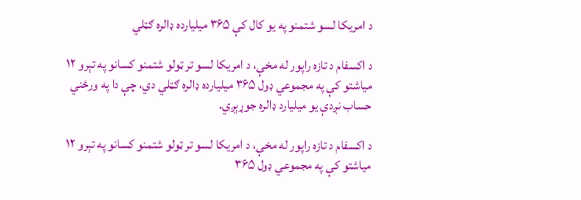د امريکا لسو شتمنو په يو کال کې ۳۶۵ ميليارده ډالره ګټلي

د اکسفام د تازه راپور له مخې، د امريکا لسو تر ټولو شتمنو کسانو په تېرو ۱۲ مياشتو کې په مجموعي ډول ۳۶۵ ميليارده ډالره ګټلي دي، چې دا په ورځني حساب نږدې يو ميليارد ډالره جوړېږي.

د اکسفام د تازه راپور له مخې، د امريکا لسو تر ټولو شتمنو کسانو په تېرو ۱۲ مياشتو کې په مجموعي ډول ۳۶۵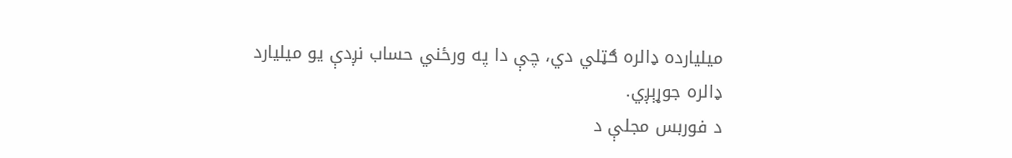ميليارده ډالره ګټلي دي، چې دا په ورځني حساب نږدې يو ميليارد ډالره جوړېږي.
د فوربس مجلې د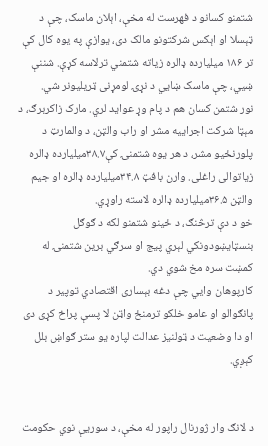شتمنو کسانو د فهرست له مخې، اېلان ماسک، چې د ټېسلا او اېکس شرکتونو مالک دی، يوازې په يوه کال کې تر ۱۸۶ ميليارده ډالره زياته شتمني ترلاسه کړې. شننې ښيي، چې ماسک ښايي د نړۍ لومړنی ټريليونر شي.
نور شتمن کسان هم د پام وړ عوايد لري. مارک زاکربرګ، د مېټا شرکت اجرایيه مشر او راب والټن، د والمارټ د پلورنځيو مشر، د هر يوه شتمنۍ کې۳۸.۷ميليارده ډالره زياتوالی راغلی. وارن بافټ ۳۴.۸ميليارده ډالره او جيم والټن ۳۶.۵ميليارده ډالره لاسته راوړي.
خو د دې ترڅنګ، د ځینو شتمنو لکه د ګوګل بنسټايښودونکي لېري پيج او سرګي برين شتمنۍ له کمښت سره مخ شوي دي.
کارپوهان وايي چې دغه بېساری اقتصادي توپير د پانګوالو او عامو خلکو ترمنځ واټن لا پسې پراخ کړی دی او دا وضعيت د ټولنيز عدالت لپاره يو ستر ګواښ بلل کېږي.


د لانګ وار ژورنال راپور له مخې، د سوریې نوي حکومت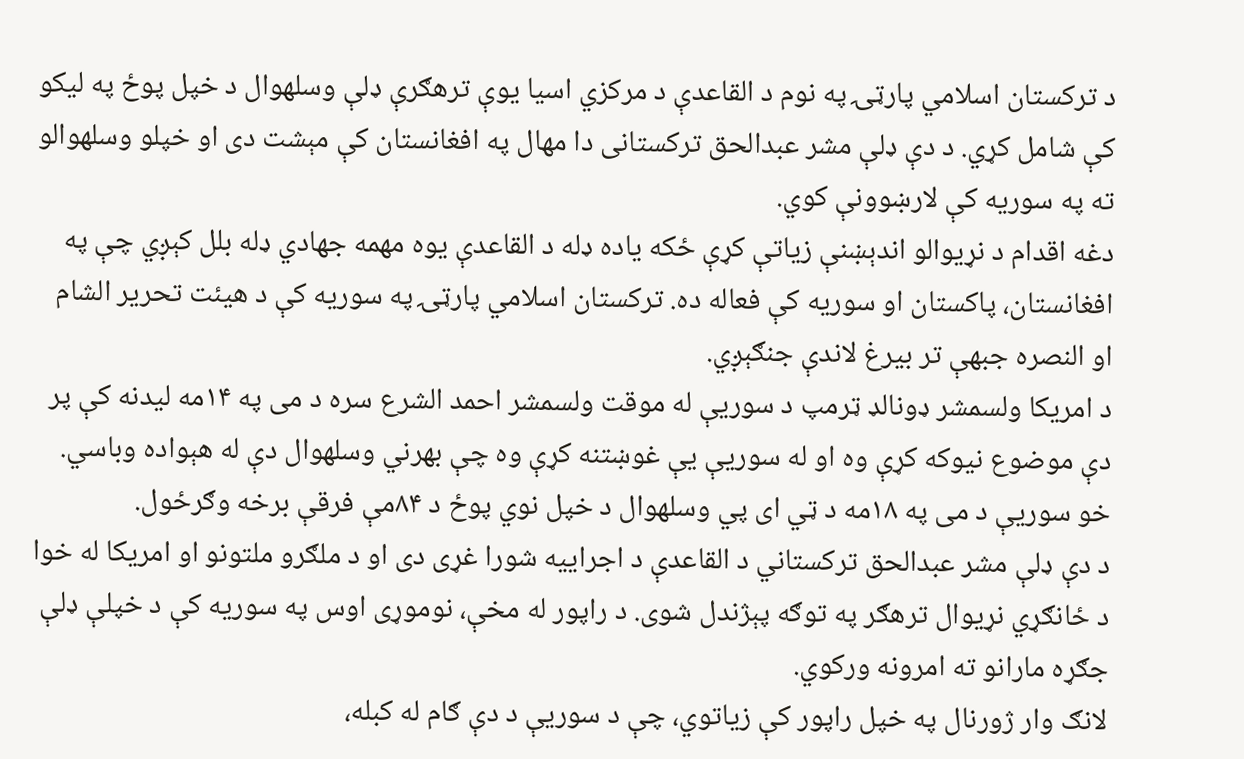د ترکستان اسلامي پارټۍ په نوم د القاعدې د مرکزي اسیا یوې ترهګرې ډلې وسلهوال د خپل پوځ په لیکو کې شامل کړي. د دې ډلې مشر عبدالحق ترکستانی دا مهال په افغانستان کې مېشت دی او خپلو وسلهوالو ته په سوریه کې لارښوونې کوي.
دغه اقدام د نړیوالو اندېښنې زیاتې کړې ځکه یاده ډله د القاعدې یوه مهمه جهادي ډله بلل کېږي چې په افغانستان، پاکستان او سوریه کې فعاله ده. ترکستان اسلامي پارټۍ په سوریه کې د هیئت تحریر الشام او النصره جبهې تر بیرغ لاندې جنګېږي.
د امریکا ولسمشر ډونالډ ټرمپ د سوریې له موقت ولسمشر احمد الشرع سره د می په ۱۴مه لیدنه کې پر دې موضوع نیوکه کړې وه او له سوریې یې غوښتنه کړې وه چې بهرني وسلهوال دې له هېواده وباسي. خو سوریې د می په ۱۸مه د ټي ای پي وسلهوال د خپل نوي پوځ د ۸۴مې فرقې برخه وګرځول.
د دې ډلې مشر عبدالحق ترکستاني د القاعدې د اجراییه شورا غړی دی او د ملګرو ملتونو او امریکا له خوا د ځانګړي نړیوال ترهګر په توګه پېژندل شوی. د راپور له مخې، نوموړی اوس په سوریه کې د خپلې ډلې جګړه مارانو ته امرونه ورکوي.
لانګ وار ژورنال په خپل راپور کې زیاتوي، چې د سوریې د دې ګام له کبله،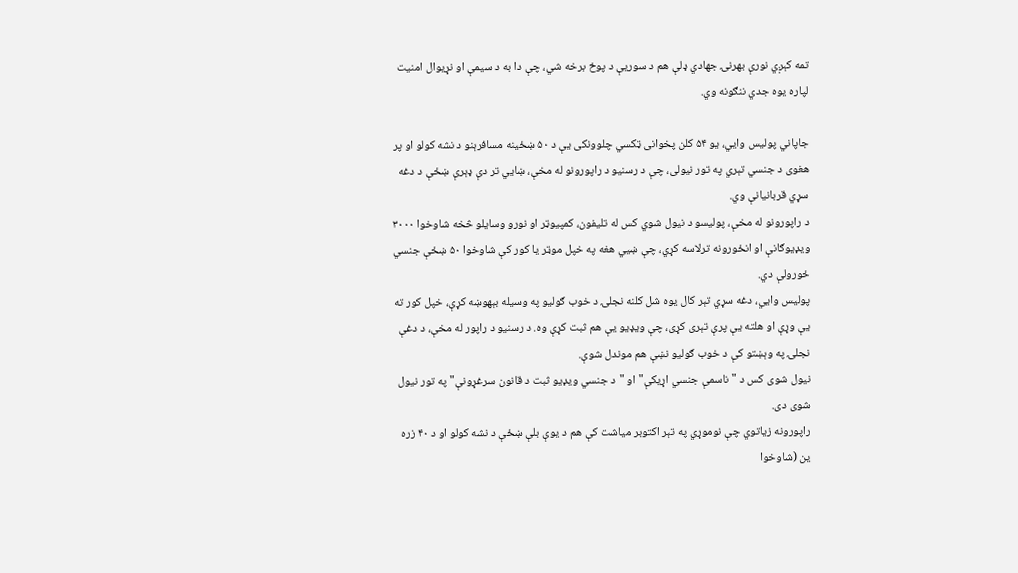تمه کېږي نورې بهرنۍ جهادي ډلې هم د سوریې د پوځ برخه شي، چې دا به د سیمې او نړیوال امنیت لپاره یوه جدي ننګونه وي.

جاپاني پولیس وايي، یو ۵۴ کلن پخوانی ټکسي چلوونکی یې د ۵۰ ښځینه مسافرېنو د نشه کولو او پر هغوی د جنسي تېري په تور نیولی، چې د رسنیو د راپورونو له مخې، ښايي تر دې ډېرې ښځې د دغه سړي قربانیانې وي.
د راپورونو له مخې، پولیسو د نیول شوي کس له تلیفون، کمپیوټر او نورو وسایلو څخه شاوخوا ۳۰۰۰ ویډیوګانې او انځورونه ترلاسه کړي، چې ښيي هغه په خپل موټر یا کور کې شاوخوا ۵۰ ښځې جنسي ځورولې دي.
پولیس وايي، دغه سړي تېر کال یوه شل کلنه نجلۍ د خوب ګولیو په وسیله بېهوښه کړې، خپل کور ته یې وړې او هلته یې پرې تېری کړی، چې ویډیو یې هم ثبت کړې وه. د رسنیو د راپور له مخې، د دغې نجلۍ په وېښتو کې د خوب ګولیو نښې هم موندل شوې.
نیول شوی کس د "ناسمې جنسي اړیکې" او "د جنسي ویډیو ثبت د قانون سرغړونې" په تور نیول شوی دی.
راپورونه زیاتوي چې نوموړي په تېر اکتوبر میاشت کې هم د یوې بلې ښځې د نشه کولو او د ۴۰ زره ین (شاوخوا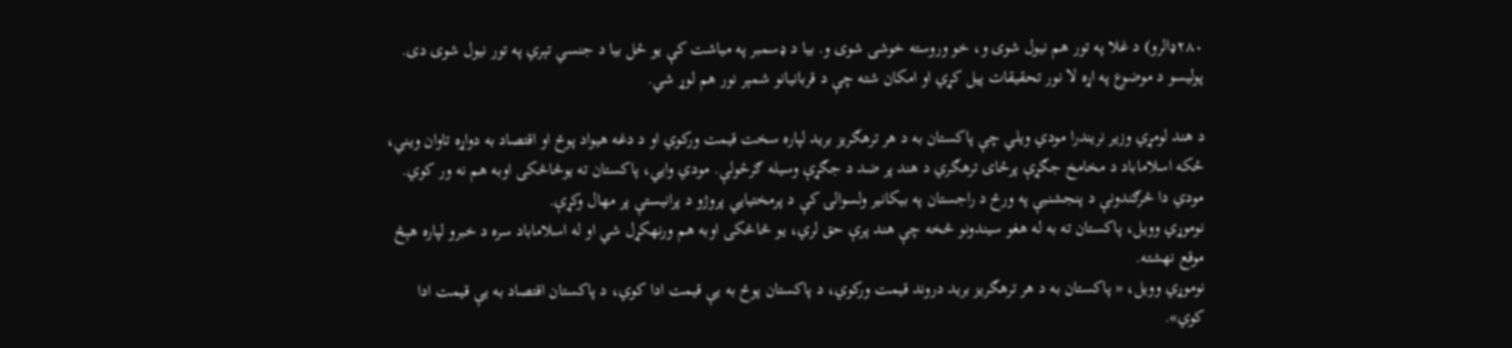۲۸۰ډالرو) د غلا په تور هم نیول شوی و، خو وروسته خوشی شوی و. بیا د ډسمبر په میاشت کې یو ځل بیا د جنسي تېري په تور نیول شوی دی.
پولیسو د موضوع په اړه لا نور تحقیقات پیل کړي او امکان شته چې د قربانیانو شمېر نور هم لوړ شي.

د هند لومړي وزیر نریندرا مودي ویلي چې پاکستان به د هر ترهګریز برید لپاره سخت قیمت ورکوي او د دغه هیواد پوځ او اقتصاد به دواړه تاوان ویني، ځکه اسلاماباد د مخامخ جګړې پرځای ترهګري د هند پر ضد د جګړې وسیله ګرځولې. مودي وايي، پاکستان ته یوڅاڅکی اوبه هم نه ور کوي.
مودي دا څرګندونې د پنجشنبې په ورځ د راجستان په بیکانیر ولسوالۍ کې د پرمختیایي پروژو د پرانیستې پر مهال وکړې.
نوموړي وویل، پاکستان ته به له هغو سیندونو څخه چې هند پرې حق لري، یو څاڅکی اوبه هم ورنهکړل شي او له اسلاماباد سره د خبرو لپاره هېڅ موقع نهشته.
نوموړي وویل، « پاکستان به د هر ترهګریز برید دروند قیمت ورکوي، د پاکستان پوځ به یې قیمت ادا کوي، د پاکستان اقتصاد به یې قیمت ادا کوي».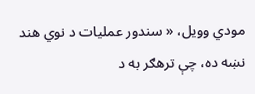مودي وویل، « سندور عمليات د نوي هند نښه ده، چې ترهګر به د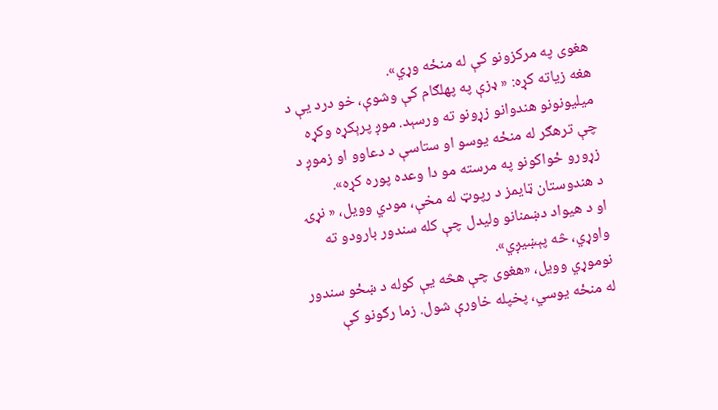هغوی په مرکزونو کې له منځه وړي».
هغه زیاته کړه: « ډزې په پهلګام کې وشوې، خو درد یې د میلیونونو هندوانو زړونو ته ورسېد. موږ پرېکړه وکړه چې ترهګر له منځه یوسو او ستاسې د دعاوو او زموږ د زړورو ځواکونو په مرسته مو دا وعده پوره کړه».
د هندوستان ټایمز د رپوټ له مخې، مودي وویل، « نړۍ او د هیواد دښمنانو ولیدل چې کله سندور بارودو ته واوړي، څه پېښیږي».
نوموړي وویل، «هغوی چې هڅه یې کوله د ښځو سندور له منځه یوسي، پخپله خاورې شول. زما رګونو کې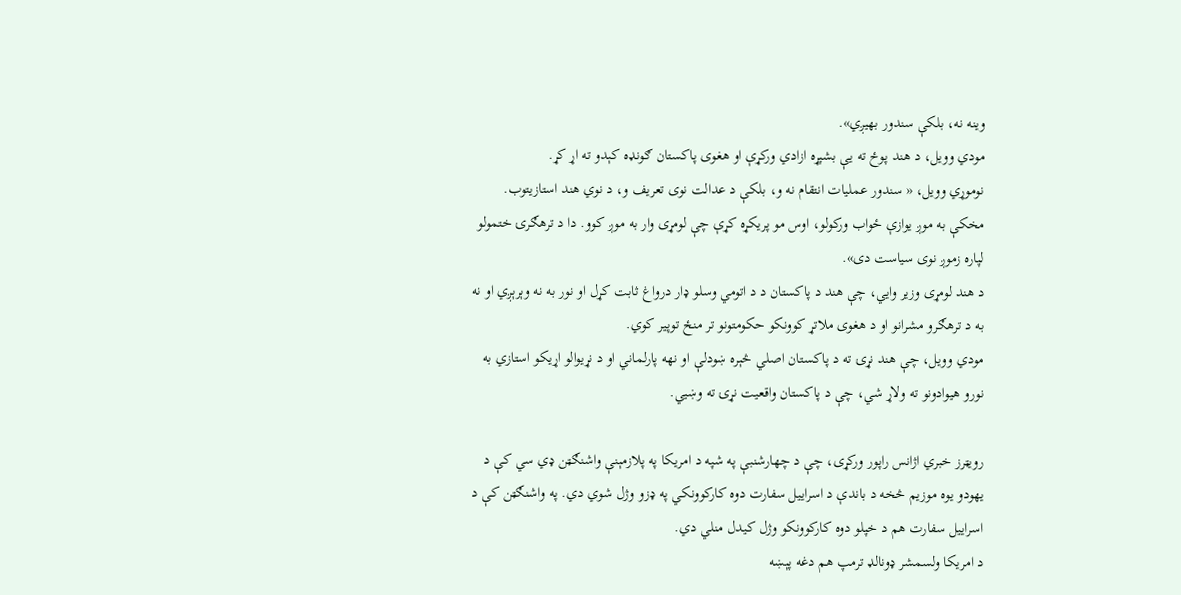وینه نه، بلکې سندور بهیږي».
مودي وویل، د هند پوځ ته یې بشپړه ازادي ورکړې او هغوی پاکستان ګونډه کېدو ته اړ کړ.
نوموړي وویل، « سندور عملیات انتقام نه و، بلکې د عدالت نوی تعریف و، د نوي هند استازیتوب. مخکې به موږ یوازې ځواب ورکولو، اوس مو پریکړه کړې چې لومړی وار به موږ کوو. دا د ترهګرۍ ختمولو لپاره زموږ نوی سیاست دی».
د هند لومړی وزیر وايي، چې هند د پاکستان د د اتومي وسلو ډار درواغ ثابت کړل او نور به نه وېرېږي او نه به د ترهګرو مشرانو او د هغوی ملاتړ کوونکو حکومتونو تر منځ توپیر کوي.
مودي وویل، چې هند نړۍ ته د پاکستان اصلي څېره ښودلې او نهه پارلماني او د نړیوالو اړیکو استازي به نورو هیوادونو ته ولاړ شي، چې د پاکستان واقعیت نړۍ ته وښيي.

رویټرز خبري اژانس راپور ورکړی، چې د چهارشنبې په شپه د امریکا په پلازمېنې واشنګټن ډي سي کې د یهودو یوه موزیم څخه د باندې د اسراییل سفارت دوه کارکوونکي په ډزو وژل شوي دي. په واشنګټن کې د اسراییل سفارت هم د خپلو دوه کارکوونکو وژل کیدل منلي دي.
د امریکا ولسمشر ډونالډ ترمپ هم دغه پېښه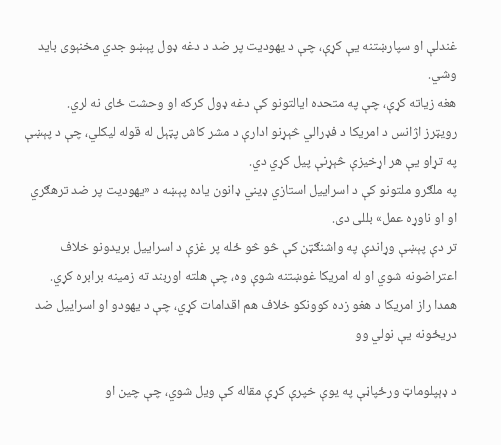غندلې او سپارښتنه یې کړې، چې د یهودیت پر ضد د دغه ډول پېښو جدي مخنېوی باید وشي.
هغه زیاته کړې، چې په متحده ایالتونو کې دغه ډول کرکه او وحشت ځای نه لري.
رویټرز اژانس د امریکا د فډرالي څېړنو ادارې د مشر کاش پټېل له قوله لیکلي، چې د پېښې په تړاو یې هر اړخیزې څېړنې پیل کړي دي.
په ملګرو ملتونو کې د اسراییل استازي ډیني ډانون یاده پېښه د «یهودیت پر ضد ترهګري او او ناوړه عمل» بللی دی.
تر دې پېښې وړاندې په واشنګټن کې څو څو ځله پر غزې د اسراییل بریدونو خلاف اعتراضونه شوي او له امریکا غوښتنه شوې وه، چې هلته اوربند ته زمینه برابره کړي.
همدا راز امریکا د هغو زده کوونکو خلاف هم اقدامات کړي، چې د یهودو او اسراییل ضد دریځونه یې نولي وو

د ډېپلوماټ ورځپاڼې په یوې خپرې کړې مقاله کې ویل شوي، چې چین او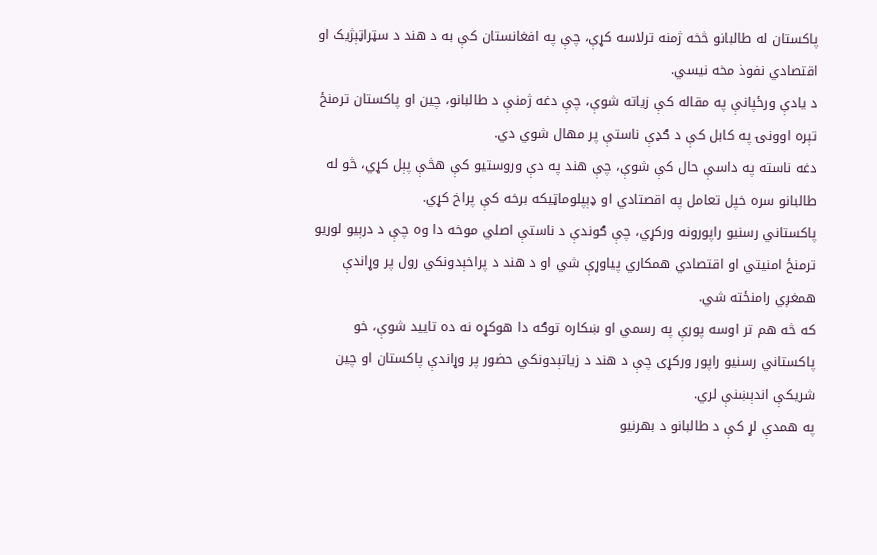پاکستان له طالبانو څخه ژمنه ترلاسه کړې، چې په افغانستان کې به د هند د سټراټېژیک او اقتصادي نفوذ مخه نیسي.
د یادې ورځپانې په مقاله کې زیاته شوې، چې دغه ژمنې د طالبانو، چین او پاکستان ترمنځ تېره اوونۍ په کابل کې د ګډې ناستې پر مهال شوي دي.
دغه ناسته په داسې حال کې شوې، چې هند په دې وروستیو کې هڅې پېل کړي، څو له طالبانو سره خپل تعامل په اقصتادي او ډېپلوماټیکه برخه کې پراخ کړي.
پاکستاني رسنیو راپورونه ورکړي، چې ګوندې د ناستې اصلي موخه دا وه چې د درېیو لوریو ترمنځ امنیتي او اقتصادي همکاري پیاوړې شي او د هند د پراخېدونکي رول پر وړاندې همغږي رامنځته شي.
که څه هم تر اوسه پورې په رسمي او ښکاره توګه دا هوکړه نه ده تایید شوې، خو پاکستاني رسنیو راپور ورکړی چې د هند د زیاتېدونکي حضور پر وړاندې پاکستان او چین شریکې اندېښنې لري.
په همدې لړ کې د طالبانو د بهرنیو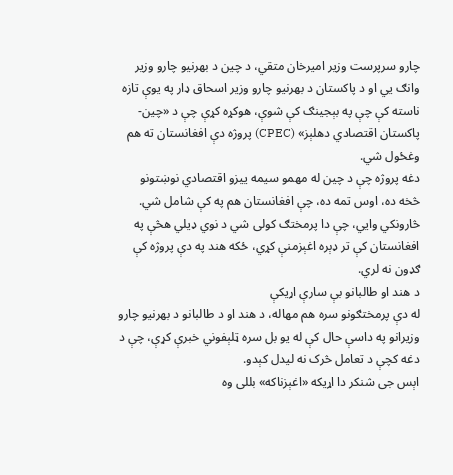چارو سرپرست وزیر امیرخان متقي، د چین د بهرنیو چارو وزیر وانګ يي او د پاکستان د بهرنیو چارو وزیر اسحاق ډار په یوې تازه ناسته کې چې په بېجینګ کې شوې، هوکړه کړې چې د «چین-پاکستان اقتصادي دهلېز» (CPEC) پروژه دې افغانستان ته هم وغځول شي.
دغه پروژه چې د چین له مهمو سیمه ییزو اقتصادي نوښتونو څخه ده، اوس تمه ده، چې افغانستان هم په کې شامل شي.
څارونکي وایي، چې دا پرمختګ کولی شي د نوي ډيلي هڅې په افغانستان کې تر ډېره اغېزمنې کړي، ځکه هند په دې پروژه کې ګډون نه لري.
د هند او طالبانو بې سارې اړیکې
له دې پرمختګونو سره هم مهاله، د هند او د طالبانو د بهرنیو چارو وزیرانو په داسې حال کې له یو بل سره ټلېفوني خبرې کړې، چې د دغه کچې د تعامل څرک نه لیدل کېدو.
اېس جی شنکر دا اړیکه «اغېزناکه» بللی وه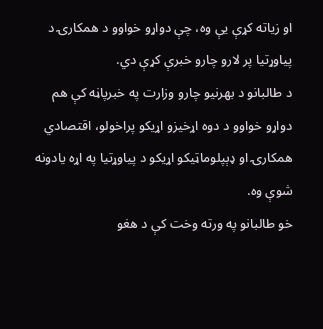او زیاته کړې یې وه، چې دواړو خواوو د همکارۍ د پیاوړتیا پر لارو چارو خبرې کړې دي.
د طالبانو د بهرنیو چارو وزارت په خبرپاڼه کې هم دواړو خواوو د دوه اړخیزو اړیکو پراخولو، اقتصادي همکارۍ او ډېپلوماټیکو اړیکو د پیاوړتیا په اړه یادونه شوې وه.
خو طالبانو په ورته وخت کې د هغو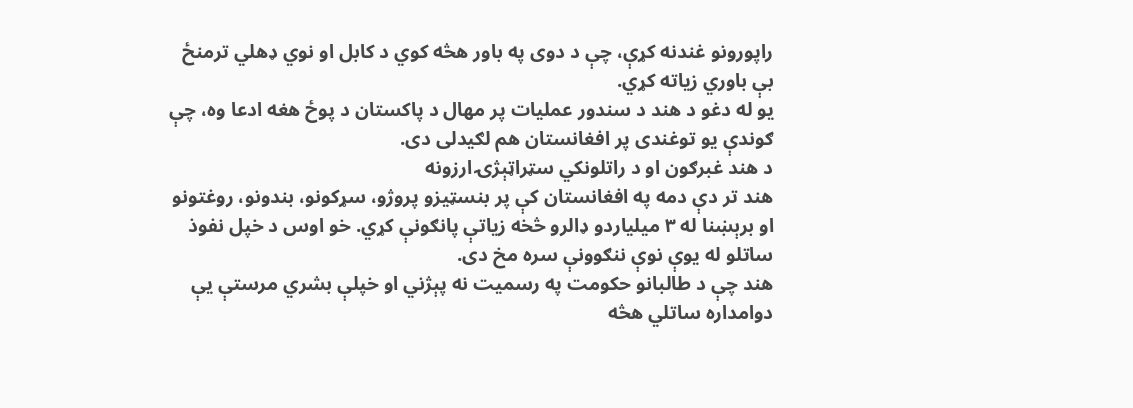راپورونو غندنه کړې، چې د دوی په باور هڅه کوي د کابل او نوي ډهلي ترمنځ بې باوري زیاته کړي.
یو له دغو د هند د سندور عملیات پر مهال د پاکستان د پوځ هغه ادعا وه، چې ګوندې یو توغندی پر افغانستان هم لګیدلی دی.
د هند غبرګون او د راتلونکي سټراټېژۍ ارزونه
هند تر دې دمه په افغانستان کې پر بنسټیزو پروژو، سړکونو، بندونو، روغتونو او برېښنا له ۳ میلیاردو ډالرو څخه زیاتې پانګونې کړي. خو اوس د خپل نفوذ ساتلو له یوې نوې ننګوونې سره مخ دی.
هند چې د طالبانو حکومت په رسمیت نه پېژني او خپلې بشري مرستې یې دوامداره ساتلي هڅه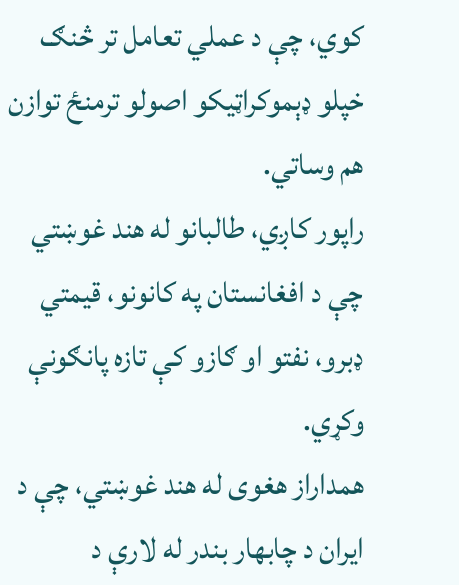کوي، چې د عملي تعامل تر څنګ خپلو ډېموکراټیکو اصولو ترمنځ توازن هم وساتي.
راپور کاږي، طالبانو له هند غوښتي چې د افغانستان په کانونو، قیمتي ډبرو، نفتو او ګازو کې تازه پانګونې وکړي.
همداراز هغوی له هند غوښتي، چې د ایران د چابهار بندر له لارې د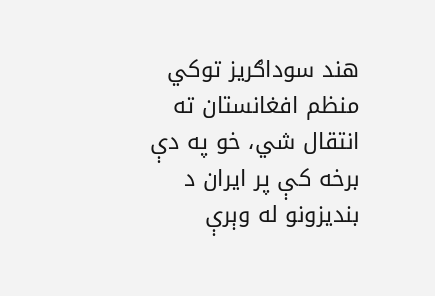هند سوداګریز توکي منظم افغانستان ته انتقال شي، خو په دې برخه کې پر ایران د بندیزونو له وېرې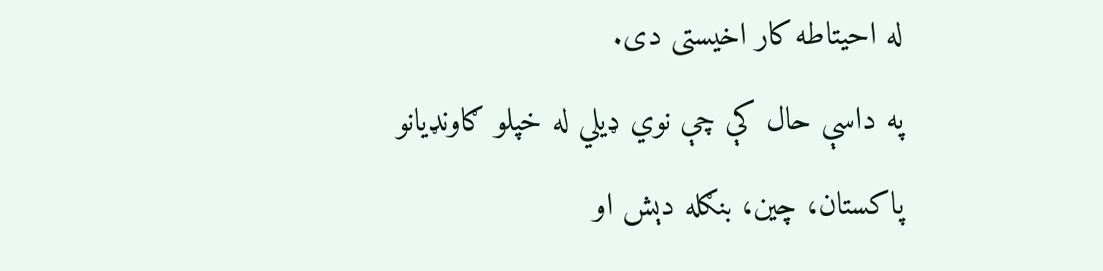له احیتاطه کار اخیستی دی.
په داسې حال کې چې نوي ډیلي له خپلو ګاونډیانو پاکستان، چین، بنګله دېش او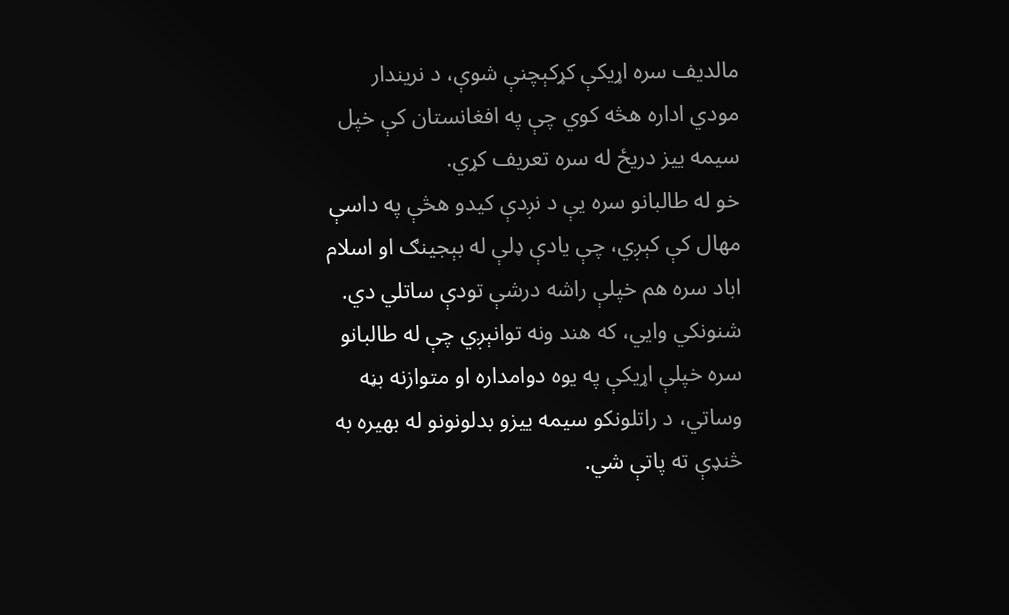مالدیف سره اړیکې کړکېچنې شوې، د نریندار مودي اداره هڅه کوي چې په افغانستان کې خپل سیمه ییز دریځ له سره تعریف کړي.
خو له طالبانو سره یې د نږدې کیدو هڅې په داسې مهال کې کېږي، چې یادې ډلې له بېجینګ او اسلام اباد سره هم خپلې راشه درشې تودې ساتلي دي.
شنونکي وایي، که هند ونه توانېږي چې له طالبانو سره خپلې اړیکې په یوه دوامداره او متوازنه بڼه وساتي، د راتلونکو سیمه ییزو بدلونونو له بهیره به څنډې ته پاتې شي.